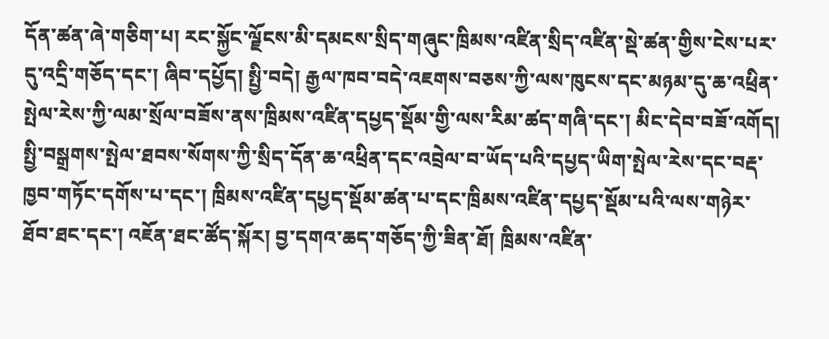དོན་ཚན་ཞེ་གཅིག་པ། རང་སྐྱོང་ལྗོངས་མི་དམངས་སྲིད་གཞུང་ཁྲིམས་འཛིན་སྲིད་འཛིན་སྡེ་ཚན་གྱིས་ངེས་པར་དུ་འདྲི་གཅོད་དང་། ཞིབ་དཔྱོད། སྤྱི་བདེ། རྒྱལ་ཁབ་བདེ་འཇགས་བཅས་ཀྱི་ལས་ཁུངས་དང་མཉམ་དུ་ཆ་འཕྲིན་སྤེལ་རེས་ཀྱི་ལམ་སྲོལ་བཟོས་ནས་ཁྲིམས་འཛིན་དཔྱད་སྡོམ་གྱི་ལས་རིམ་ཚད་གཞི་དང་། མིང་དེབ་བཟོ་འགོད། སྤྱི་བསྒྲགས་སྤེལ་ཐབས་སོགས་ཀྱི་སྲིད་དོན་ཆ་འཕྲིན་དང་འབྲེལ་བ་ཡོད་པའི་དཔྱད་ཡིག་སྤེལ་རེས་དང་བརྡ་ཁྱབ་གཏོང་དགོས་པ་དང་། ཁྲིམས་འཛིན་དཔྱད་སྡོམ་ཚན་པ་དང་ཁྲིམས་འཛིན་དཔྱད་སྡོམ་པའི་ལས་གཉེར་ཐོབ་ཐང་དང་། འཇོན་ཐང་ཚོད་སྐོར། བྱ་དགའ་ཆད་གཅོད་ཀྱི་ཟིན་ཐོ། ཁྲིམས་འཛིན་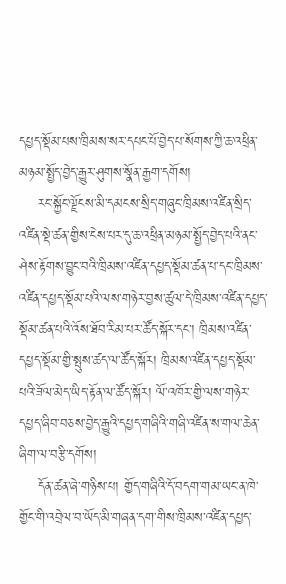དཔྱད་སྡོམ་པས་ཁྲིམས་སར་དཔང་པོ་བྱེད་པ་སོགས་ཀྱི་ཆ་འཕྲིན་མཉམ་སྤྱོད་བྱེད་རྒྱུར་ཤུགས་སྣོན་རྒྱག་དགོས།
    རང་སྐྱོང་ལྗོངས་མི་དམངས་སྲིད་གཞུང་ཁྲིམས་འཛིན་སྲིད་འཛིན་སྡེ་ཚན་གྱིས་ངེས་པར་དུ་ཆ་འཕྲིན་མཉམ་སྤྱོད་བྱེད་པའི་ནང་ཤེས་རྟོགས་བྱུང་བའི་ཁྲིམས་འཛིན་དཔྱད་སྡོམ་ཚན་པ་དང་ཁྲིམས་འཛིན་དཔྱད་སྡོམ་པའི་ལས་གཉེར་བྱས་ཚུལ་དེ་ཁྲིམས་འཛིན་དཔྱད་སྡོམ་ཚན་པའི་འོས་ཐོབ་རིམ་པར་ཚོད་སྐོར་དང་། ཁྲིམས་འཛིན་དཔྱད་སྡོམ་གྱི་སྤུས་ཚད་ལ་ཚོད་སྐོར། ཁྲིམས་འཛིན་དཔྱད་སྡོམ་པའི་ཟོལ་མེད་ཡིད་རྟོན་ལ་ཚོད་སྐོར། ལོ་འཁོར་གྱི་ལས་གཉེར་དཔྱད་ཞིབ་བཅས་བྱེད་རྒྱུའི་དཔྱད་གཞིའི་གཞི་འཛིན་ས་གལ་ཆེན་ཞིག་ལ་བརྩི་དགོས།
    དོན་ཚན་ཞེ་གཉིས་པ། གྱོད་གཞིའི་དོ་བདག་གམ་ཡང་ན་ཁེ་གྱོང་གི་འབྲེལ་བ་ཡོད་མི་གཞན་དག་གིས་ཁྲིམས་འཛིན་དཔྱད་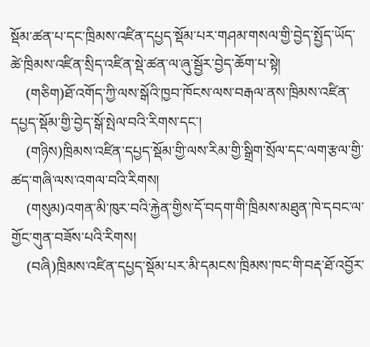སྡོམ་ཚན་པ་དང་ཁྲིམས་འཛིན་དཔྱད་སྡོམ་པར་གཤམ་གསལ་གྱི་བྱེད་སྤྱོད་ཡོད་ཚེ་ཁྲིམས་འཛིན་སྲིད་འཛིན་སྡེ་ཚན་ལ་ཞུ་སྦྱོར་བྱེད་ཆོག་པ་སྟེ།
    (གཅིག)ཐོ་འགོད་ཀྱི་ལས་སྒོའི་ཁྱབ་ཁོངས་ལས་བརྒལ་ནས་ཁྲིམས་འཛིན་དཔྱད་སྡོམ་གྱི་བྱེད་སྒོ་སྤེལ་བའི་རིགས་དང་།
    (གཉིས)ཁྲིམས་འཛིན་དཔྱད་སྡོམ་གྱི་ལས་རིམ་གྱི་སྒྲིག་སྲོལ་དང་ལག་རྩལ་གྱི་ཚད་གཞི་ལས་འགལ་བའི་རིགས།
    (གསུམ)འགན་མི་ཁུར་བའི་རྐྱེན་གྱིས་དོ་བདག་གི་ཁྲིམས་མཐུན་ཁེ་དབང་ལ་གྱོང་གུན་བཟོས་པའི་རིགས།
    (བཞི)ཁྲིམས་འཛིན་དཔྱད་སྡོམ་པར་མི་དམངས་ཁྲིམས་ཁང་གི་བརྡ་ཐོ་འབྱོར་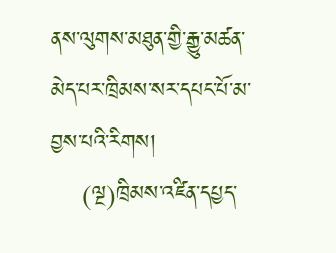ནས་ལུགས་མཐུན་གྱི་རྒྱུ་མཚན་མེད་པར་ཁྲིམས་སར་དཔང་པོ་མ་བྱས་པའི་རིགས།
    (ལྔ)ཁྲིམས་འཛིན་དཔྱད་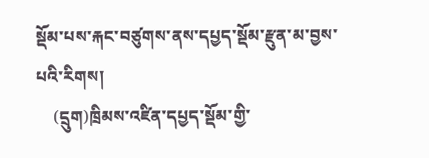སྡོམ་པས་རྐང་བཙུགས་ནས་དཔྱད་སྡོམ་རྫུན་མ་བྱས་པའི་རིགས།
    (དྲུག)ཁྲིམས་འཛིན་དཔྱད་སྡོམ་གྱི་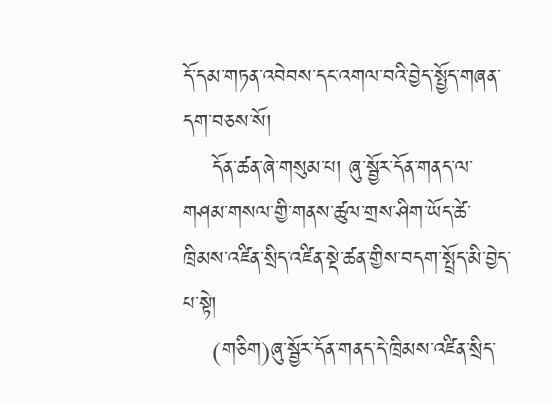དོ་དམ་གཏན་འབེབས་དང་འགལ་བའི་བྱེད་སྤྱོད་གཞན་དག་བཅས་སོ།
    དོན་ཚན་ཞེ་གསུམ་པ། ཞུ་སྦྱོར་དོན་གནད་ལ་གཤམ་གསལ་གྱི་གནས་ཚུལ་གྲས་ཤིག་ཡོད་ཚེ་ཁྲིམས་འཛིན་སྲིད་འཛིན་སྡེ་ཚན་གྱིས་བདག་སྤྲོད་མི་བྱེད་པ་སྟེ།
    (གཅིག)ཞུ་སྦྱོར་དོན་གནད་དེ་ཁྲིམས་འཛིན་སྲིད་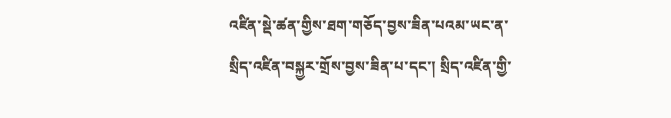འཛིན་སྡེ་ཚན་གྱིས་ཐག་གཅོད་བྱས་ཟིན་པའམ་ཡང་ན་སྲིད་འཛིན་བསྐྱར་གྲོས་བྱས་ཟིན་པ་དང་། སྲིད་འཛིན་གྱི་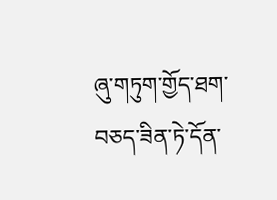ཞུ་གཏུག་གྱོད་ཐག་བཅད་ཟིན་ཏེ་དོན་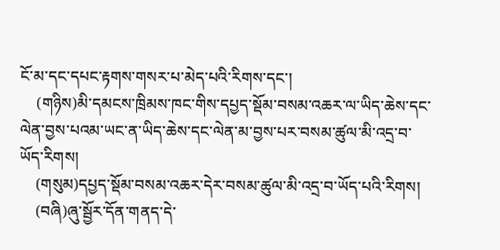ངོ་མ་དང་དཔང་རྟགས་གསར་པ་མེད་པའི་རིགས་དང་།
    (གཉིས)མི་དམངས་ཁྲིམས་ཁང་གིས་དཔྱད་སྡོམ་བསམ་འཆར་ལ་ཡིད་ཆེས་དང་ལེན་བྱས་པའམ་ཡང་ན་ཡིད་ཆེས་དང་ལེན་མ་བྱས་པར་བསམ་ཚུལ་མི་འདྲ་བ་ཡོད་རིགས།
    (གསུམ)དཔྱད་སྡོམ་བསམ་འཆར་དེར་བསམ་ཚུལ་མི་འདྲ་བ་ཡོད་པའི་རིགས།
    (བཞི)ཞུ་སྦྱོར་དོན་གནད་དེ་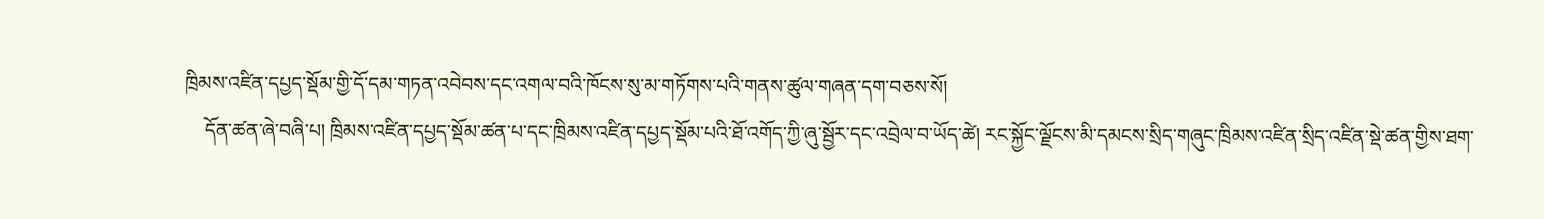ཁྲིམས་འཛིན་དཔྱད་སྡོམ་གྱི་དོ་དམ་གཏན་འབེབས་དང་འགལ་བའི་ཁོངས་སུ་མ་གཏོགས་པའི་གནས་ཚུལ་གཞན་དག་བཅས་སོ།
    དོན་ཚན་ཞེ་བཞི་པ། ཁྲིམས་འཛིན་དཔྱད་སྡོམ་ཚན་པ་དང་ཁྲིམས་འཛིན་དཔྱད་སྡོམ་པའི་ཐོ་འགོད་ཀྱི་ཞུ་སྦྱོར་དང་འབྲེལ་བ་ཡོད་ཚེ། རང་སྐྱོང་ལྗོངས་མི་དམངས་སྲིད་གཞུང་ཁྲིམས་འཛིན་སྲིད་འཛིན་སྡེ་ཚན་གྱིས་ཐག་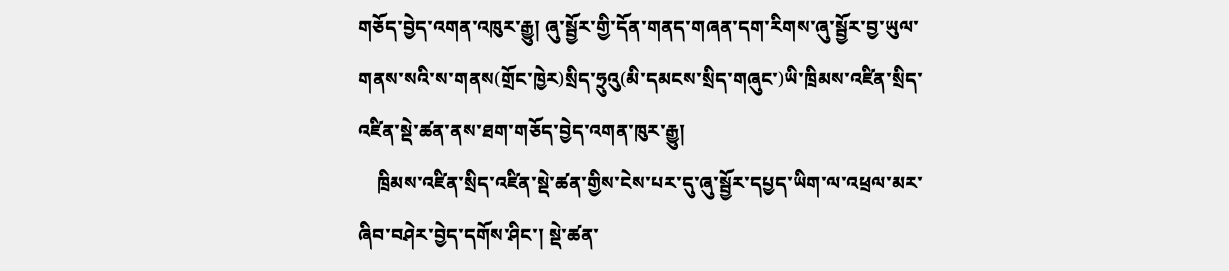གཅོད་བྱེད་འགན་འཁུར་རྒྱུ། ཞུ་སྦྱོར་གྱི་དོན་གནད་གཞན་དག་རིགས་ཞུ་སྦྱོར་བྱ་ཡུལ་གནས་སའི་ས་གནས(གྲོང་ཁྱེར)སྲིད་ཧྲུའུ(མི་དམངས་སྲིད་གཞུང་)ཡི་ཁྲིམས་འཛིན་སྲིད་འཛིན་སྡེ་ཚན་ནས་ཐག་གཅོད་བྱེད་འགན་ཁུར་རྒྱུ།
    ཁྲིམས་འཛིན་སྲིད་འཛིན་སྡེ་ཚན་གྱིས་ངེས་པར་དུ་ཞུ་སྦྱོར་དཔྱད་ཡིག་ལ་འཕྲལ་མར་ཞིབ་བཤེར་བྱེད་དགོས་ཤིང་། སྡེ་ཚན་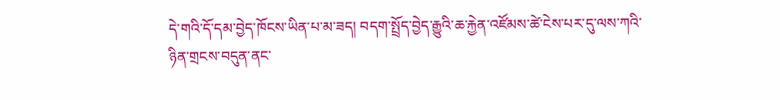དེ་གའི་དོ་དམ་བྱེད་ཁོངས་ཡིན་པ་མ་ཟད། བདག་སྤྲོད་བྱེད་རྒྱུའི་ཆ་རྐྱེན་འཛོམས་ཚེ་ངེས་པར་དུ་ལས་ཀའི་ཉིན་གྲངས་བདུན་ནང་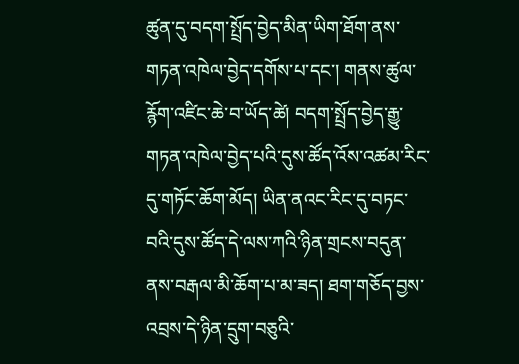ཚུན་དུ་བདག་སྤྲོད་བྱེད་མིན་ཡིག་ཐོག་ནས་གཏན་འཁེལ་བྱེད་དགོས་པ་དང་། གནས་ཚུལ་རྙོག་འཛིང་ཆེ་བ་ཡོད་ཚེ། བདག་སྤྲོད་བྱེད་རྒྱུ་གཏན་འཁེལ་བྱེད་པའི་དུས་ཚོད་འོས་འཚམ་རིང་དུ་གཏོང་ཆོག་མོད། ཡིན་ནའང་རིང་དུ་བཏང་བའི་དུས་ཚོད་དེ་ལས་ཀའི་ཉིན་གྲངས་བདུན་ནས་བརྒལ་མི་ཆོག་པ་མ་ཟད། ཐག་གཅོད་བྱས་འབྲས་དེ་ཉིན་དྲུག་བཅུའི་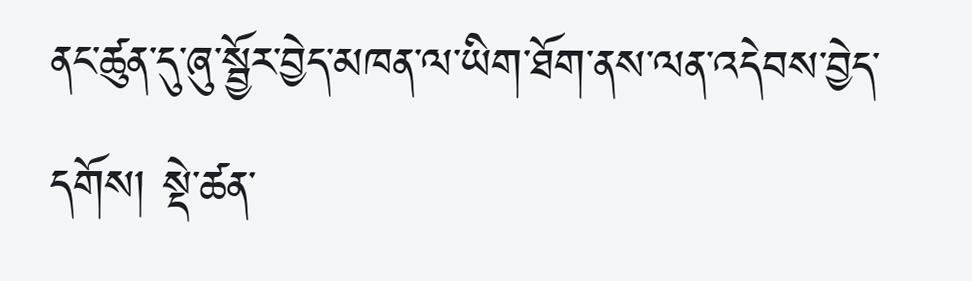ནང་ཚུན་དུ་ཞུ་སྦྱོར་བྱེད་མཁན་ལ་ཡིག་ཐོག་ནས་ལན་འདེབས་བྱེད་དགོས། སྡེ་ཚན་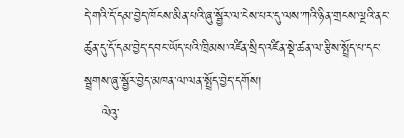དེ་གའི་དོ་དམ་བྱེད་ཁོངས་མིན་པའི་ཞུ་སྦྱོར་ལ་ངེས་པར་དུ་ལས་ཀའི་ཉིན་གྲངས་ལྔའི་ནང་ཚུན་དུ་དོ་དམ་བྱེད་དབང་ཡོད་པའི་ཁྲིམས་འཛིན་སྲིད་འཛིན་སྡེ་ཚན་ལ་རྩིས་སྤྲོད་པ་དང་སྦྲགས་ཞུ་སྦྱོར་བྱེད་མཁན་ལ་ལན་སྤྲོད་བྱེད་དགོས།
    ལེའུ་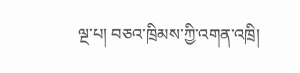ལྔ་པ། བཅའ་ཁྲིམས་ཀྱི་འགན་འཁྲི།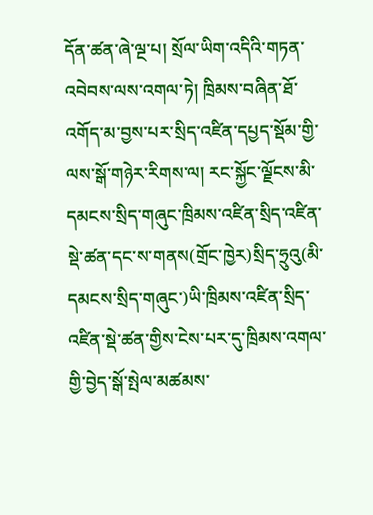དོན་ཚན་ཞེ་ལྔ་པ། སྲོལ་ཡིག་འདིའི་གཏན་འབེབས་ལས་འགལ་ཏེ། ཁྲིམས་བཞིན་ཐོ་འགོད་མ་བྱས་པར་སྲིད་འཛིན་དཔྱད་སྡོམ་གྱི་ལས་སྒོ་གཉེར་རིགས་ལ། རང་སྐྱོང་ལྗོངས་མི་དམངས་སྲིད་གཞུང་ཁྲིམས་འཛིན་སྲིད་འཛིན་སྡེ་ཚན་དང་ས་གནས(གྲོང་ཁྱེར)སྲིད་ཧྲུའུ(མི་དམངས་སྲིད་གཞུང་)ཡི་ཁྲིམས་འཛིན་སྲིད་འཛིན་སྡེ་ཚན་གྱིས་ངེས་པར་དུ་ཁྲིམས་འགལ་གྱི་བྱེད་སྒོ་སྤེལ་མཚམས་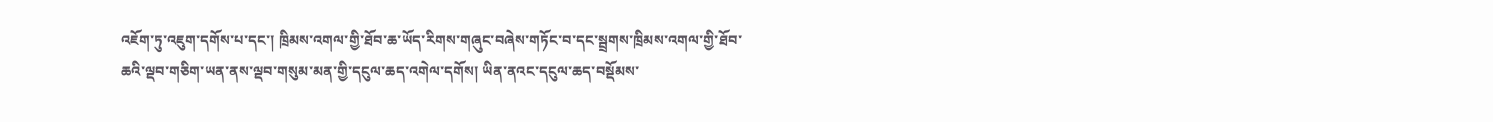འཇོག་ཏུ་འཇུག་དགོས་པ་དང་། ཁྲིམས་འགལ་གྱི་ཐོབ་ཆ་ཡོད་རིགས་གཞུང་བཞེས་གཏོང་བ་དང་སྦྲགས་ཁྲིམས་འགལ་གྱི་ཐོབ་ཆའི་ལྡབ་གཅིག་ཡན་ནས་ལྡབ་གསུམ་མན་གྱི་དངུལ་ཆད་འགེལ་དགོས། ཡིན་ནའང་དངུལ་ཆད་བསྡོམས་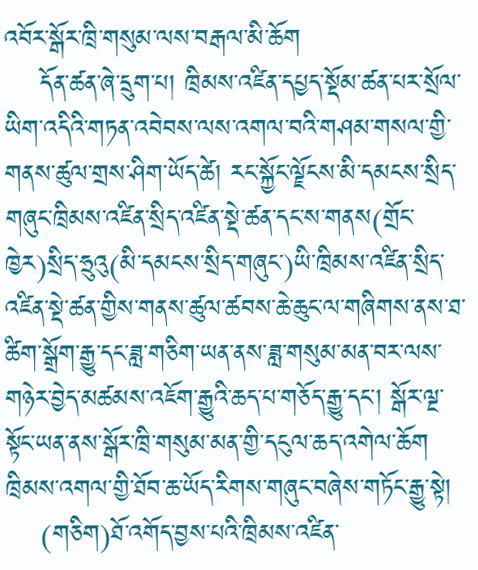འབོར་སྒོར་ཁྲི་གསུམ་ལས་བརྒལ་མི་ཆོག
    དོན་ཚན་ཞེ་དྲུག་པ། ཁྲིམས་འཛིན་དཔྱད་སྡོམ་ཚན་པར་སྲོལ་ཡིག་འདིའི་གཏན་འབེབས་ལས་འགལ་བའི་གཤམ་གསལ་གྱི་གནས་ཚུལ་གྲས་ཤིག་ཡོད་ཚེ། རང་སྐྱོང་ལྗོངས་མི་དམངས་སྲིད་གཞུང་ཁྲིམས་འཛིན་སྲིད་འཛིན་སྡེ་ཚན་དང་ས་གནས(གྲོང་ཁྱེར)སྲིད་ཧྲུའུ(མི་དམངས་སྲིད་གཞུང་)ཡི་ཁྲིམས་འཛིན་སྲིད་འཛིན་སྡེ་ཚན་གྱིས་གནས་ཚུལ་ཚབས་ཆེ་ཆུང་ལ་གཞིགས་ནས་ཐ་ཚིག་སྒྲོག་རྒྱུ་དང་ཟླ་གཅིག་ཡན་ནས་ཟླ་གསུམ་མན་བར་ལས་གཉེར་བྱེད་མཚམས་འཇོག་རྒྱུའི་ཆད་པ་གཅོད་རྒྱུ་དང་། སྒོར་ལྔ་སྟོང་ཡན་ནས་སྒོར་ཁྲི་གསུམ་མན་གྱི་དངུལ་ཆད་འགེལ་ཆོག ཁྲིམས་འགལ་གྱི་ཐོབ་ཆ་ཡོད་རིགས་གཞུང་བཞེས་གཏོང་རྒྱུ་སྟེ།
    (གཅིག)ཐོ་འགོད་བྱས་པའི་ཁྲིམས་འཛིན་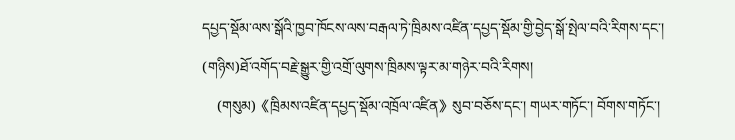དཔྱད་སྡོམ་ལས་སྒོའི་ཁྱབ་ཁོངས་ལས་བརྒལ་ཏེ་ཁྲིམས་འཛིན་དཔྱད་སྡོམ་གྱི་བྱེད་སྒོ་སྤེལ་བའི་རིགས་དང་། (གཉིས)ཐོ་འགོད་བརྗེ་སྒྱུར་གྱི་འགྲོ་ལུགས་ཁྲིམས་ལྟར་མ་གཉེར་བའི་རིགས།
    (གསུམ)《ཁྲིམས་འཛིན་དཔྱད་སྡོམ་འཁྲོལ་འཛིན》སུབ་བཅོས་དང་། གཡར་གཏོང་། བོགས་གཏོང་།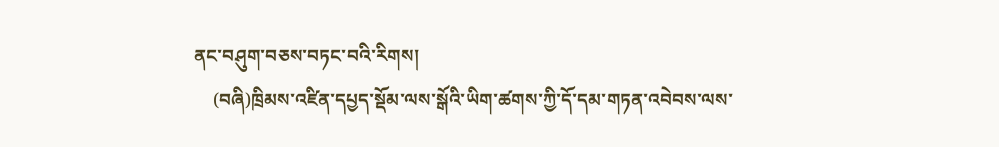ནང་བཤུག་བཅས་བཏང་བའི་རིགས།
    (བཞི)ཁྲིམས་འཛིན་དཔྱད་སྡོམ་ལས་སྒོའི་ཡིག་ཚགས་ཀྱི་དོ་དམ་གཏན་འབེབས་ལས་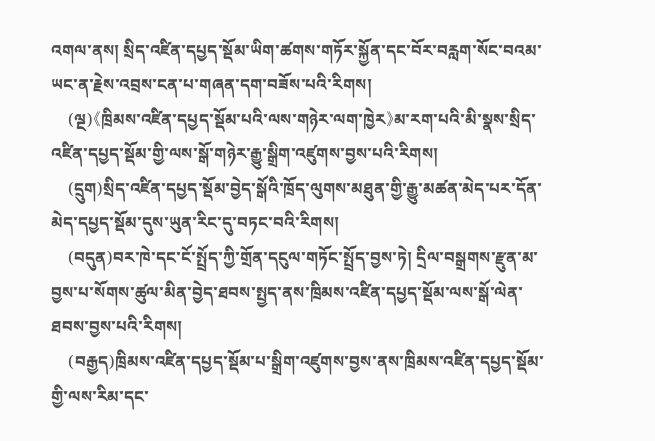འགལ་ནས། སྲིད་འཛིན་དཔྱད་སྡོམ་ཡིག་ཚགས་གཏོར་སྐྱོན་དང་བོར་བརླག་སོང་བའམ་ཡང་ན་རྗེས་འབྲས་ངན་པ་གཞན་དག་བཟོས་པའི་རིགས།
    (ལྔ)《ཁྲིམས་འཛིན་དཔྱད་སྡོམ་པའི་ལས་གཉེར་ལག་ཁྱེར》མ་རག་པའི་མི་སྣས་སྲིད་འཛིན་དཔྱད་སྡོམ་གྱི་ལས་སྒོ་གཉེར་རྒྱུ་སྒྲིག་འཛུགས་བྱས་པའི་རིགས།
    (དྲུག)སྲིད་འཛིན་དཔྱད་སྡོམ་བྱེད་སྒོའི་ཁྲོད་ལུགས་མཐུན་གྱི་རྒྱུ་མཚན་མེད་པར་དོན་མེད་དཔྱད་སྡོམ་དུས་ཡུན་རིང་དུ་བཏང་བའི་རིགས།
    (བདུན)བར་ཁེ་དང་ངོ་སྤྲོད་ཀྱི་གྲོན་དངུལ་གཏོང་སྤྲོད་བྱས་ཏེ། དྲིལ་བསྒྲགས་རྫུན་མ་བྱས་པ་སོགས་ཚུལ་མིན་བྱེད་ཐབས་སྤྱད་ནས་ཁྲིམས་འཛིན་དཔྱད་སྡོམ་ལས་སྒོ་ལེན་ཐབས་བྱས་པའི་རིགས།
    (བརྒྱད)ཁྲིམས་འཛིན་དཔྱད་སྡོམ་པ་སྒྲིག་འཛུགས་བྱས་ནས་ཁྲིམས་འཛིན་དཔྱད་སྡོམ་གྱི་ལས་རིམ་དང་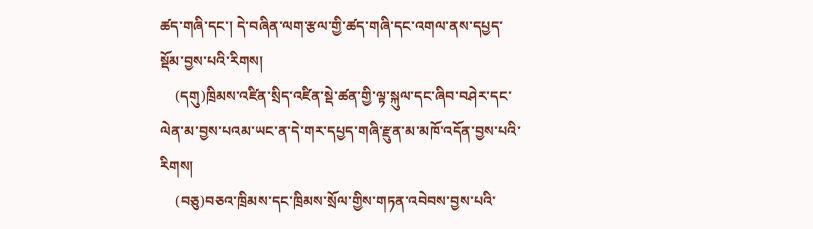ཚད་གཞི་དང་། དེ་བཞིན་ལག་རྩལ་གྱི་ཚད་གཞི་དང་འགལ་ནས་དཔྱད་སྡོམ་བྱས་པའི་རིགས།
    (དགུ)ཁྲིམས་འཛིན་སྲིད་འཛིན་སྡེ་ཚན་གྱི་ལྟ་སྐུལ་དང་ཞིབ་བཤེར་དང་ལེན་མ་བྱས་པའམ་ཡང་ན་དེ་གར་དཔྱད་གཞི་རྫུན་མ་མཁོ་འདོན་བྱས་པའི་རིགས།
    (བཅུ)བཅའ་ཁྲིམས་དང་ཁྲིམས་སྲོལ་གྱིས་གཏན་འབེབས་བྱས་པའི་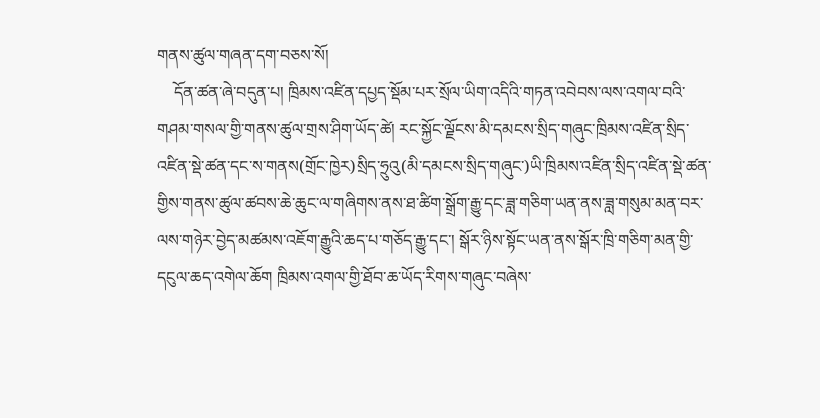གནས་ཚུལ་གཞན་དག་བཅས་སོ།
    དོན་ཚན་ཞེ་བདུན་པ། ཁྲིམས་འཛིན་དཔྱད་སྡོམ་པར་སྲོལ་ཡིག་འདིའི་གཏན་འབེབས་ལས་འགལ་བའི་གཤམ་གསལ་གྱི་གནས་ཚུལ་གྲས་ཤིག་ཡོད་ཚེ། རང་སྐྱོང་ལྗོངས་མི་དམངས་སྲིད་གཞུང་ཁྲིམས་འཛིན་སྲིད་འཛིན་སྡེ་ཚན་དང་ས་གནས(གྲོང་ཁྱེར)སྲིད་ཧྲུའུ(མི་དམངས་སྲིད་གཞུང་)ཡི་ཁྲིམས་འཛིན་སྲིད་འཛིན་སྡེ་ཚན་གྱིས་གནས་ཚུལ་ཚབས་ཆེ་ཆུང་ལ་གཞིགས་ནས་ཐ་ཚིག་སྒྲོག་རྒྱུ་དང་ཟླ་གཅིག་ཡན་ནས་ཟླ་གསུམ་མན་བར་ལས་གཉེར་བྱེད་མཚམས་འཇོག་རྒྱུའི་ཆད་པ་གཅོད་རྒྱུ་དང་། སྒོར་ཉིས་སྟོང་ཡན་ནས་སྒོར་ཁྲི་གཅིག་མན་གྱི་དངུལ་ཆད་འགེལ་ཆོག ཁྲིམས་འགལ་གྱི་ཐོབ་ཆ་ཡོད་རིགས་གཞུང་བཞེས་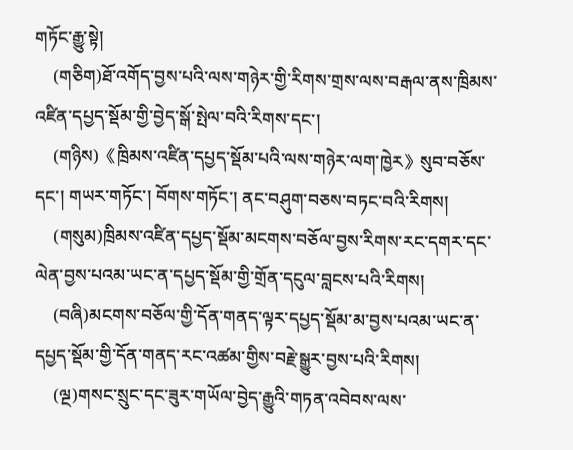གཏོང་རྒྱུ་སྟེ།
    (གཅིག)ཐོ་འགོད་བྱས་པའི་ལས་གཉེར་གྱི་རིགས་གྲས་ལས་བརྒལ་ནས་ཁྲིམས་འཛིན་དཔྱད་སྡོམ་གྱི་བྱེད་སྒོ་སྤེལ་བའི་རིགས་དང་།
    (གཉིས)《ཁྲིམས་འཛིན་དཔྱད་སྡོམ་པའི་ལས་གཉེར་ལག་ཁྱེར》སུབ་བཅོས་དང་། གཡར་གཏོང་། བོགས་གཏོང་། ནང་བཤུག་བཅས་བཏང་བའི་རིགས།
    (གསུམ)ཁྲིམས་འཛིན་དཔྱད་སྡོམ་མངགས་བཅོལ་བྱས་རིགས་རང་དགར་དང་ལེན་བྱས་པའམ་ཡང་ན་དཔྱད་སྡོམ་གྱི་གྲོན་དངུལ་བླངས་པའི་རིགས།
    (བཞི)མངགས་བཅོལ་གྱི་དོན་གནད་ལྟར་དཔྱད་སྡོམ་མ་བྱས་པའམ་ཡང་ན་དཔྱད་སྡོམ་གྱི་དོན་གནད་རང་འཚམ་གྱིས་བརྗེ་སྒྱུར་བྱས་པའི་རིགས།
    (ལྔ)གསང་སྲུང་དང་ཟུར་གཡོལ་བྱེད་རྒྱུའི་གཏན་འབེབས་ལས་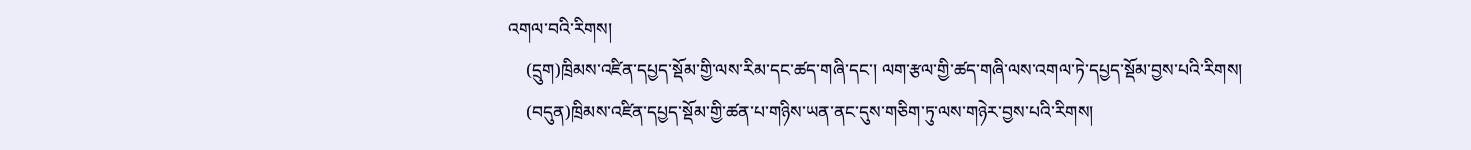འགལ་བའི་རིགས།
    (དྲུག)ཁྲིམས་འཛིན་དཔྱད་སྡོམ་གྱི་ལས་རིམ་དང་ཚད་གཞི་དང་། ལག་རྩལ་གྱི་ཚད་གཞི་ལས་འགལ་ཏེ་དཔྱད་སྡོམ་བྱས་པའི་རིགས།
    (བདུན)ཁྲིམས་འཛིན་དཔྱད་སྡོམ་གྱི་ཚན་པ་གཉིས་ཡན་ནང་དུས་གཅིག་ཏུ་ལས་གཉེར་བྱས་པའི་རིགས།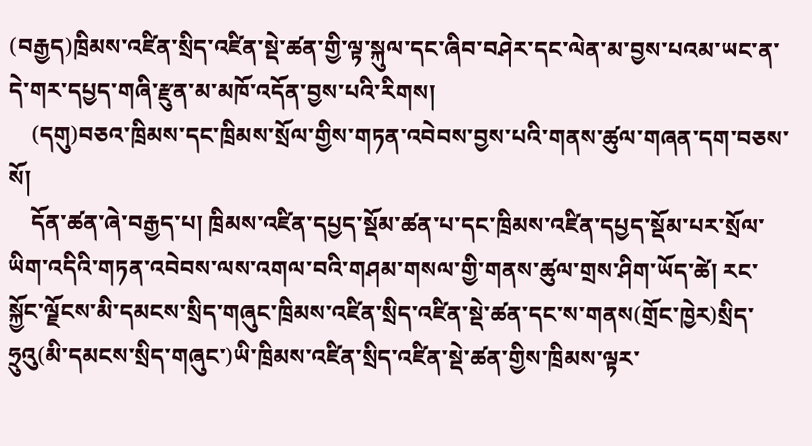(བརྒྱད)ཁྲིམས་འཛིན་སྲིད་འཛིན་སྡེ་ཚན་གྱི་ལྟ་སྐུལ་དང་ཞིབ་བཤེར་དང་ལེན་མ་བྱས་པའམ་ཡང་ན་དེ་གར་དཔྱད་གཞི་རྫུན་མ་མཁོ་འདོན་བྱས་པའི་རིགས།
    (དགུ)བཅའ་ཁྲིམས་དང་ཁྲིམས་སྲོལ་གྱིས་གཏན་འབེབས་བྱས་པའི་གནས་ཚུལ་གཞན་དག་བཅས་སོ།
    དོན་ཚན་ཞེ་བརྒྱད་པ། ཁྲིམས་འཛིན་དཔྱད་སྡོམ་ཚན་པ་དང་ཁྲིམས་འཛིན་དཔྱད་སྡོམ་པར་སྲོལ་ཡིག་འདིའི་གཏན་འབེབས་ལས་འགལ་བའི་གཤམ་གསལ་གྱི་གནས་ཚུལ་གྲས་ཤིག་ཡོད་ཚེ། རང་སྐྱོང་ལྗོངས་མི་དམངས་སྲིད་གཞུང་ཁྲིམས་འཛིན་སྲིད་འཛིན་སྡེ་ཚན་དང་ས་གནས(གྲོང་ཁྱེར)སྲིད་ཧྲུའུ(མི་དམངས་སྲིད་གཞུང་)ཡི་ཁྲིམས་འཛིན་སྲིད་འཛིན་སྡེ་ཚན་གྱིས་ཁྲིམས་ལྟར་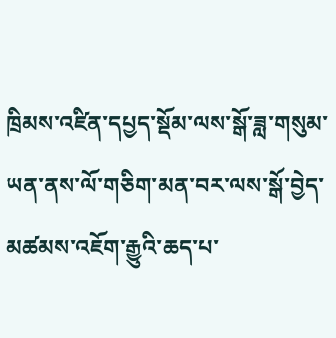ཁྲིམས་འཛིན་དཔྱད་སྡོམ་ལས་སྒོ་ཟླ་གསུམ་ཡན་ནས་ལོ་གཅིག་མན་བར་ལས་སྒོ་བྱེད་མཚམས་འཇོག་རྒྱུའི་ཆད་པ་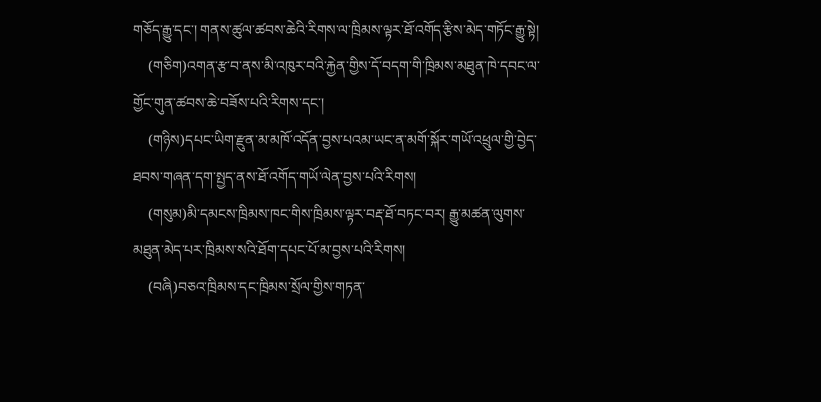གཅོད་རྒྱུ་དང་། གནས་ཚུལ་ཚབས་ཆེའི་རིགས་ལ་ཁྲིམས་ལྟར་ཐོ་འགོད་རྩིས་མེད་གཏོང་རྒྱུ་སྟེ།
    (གཅིག)འགན་རྩ་བ་ནས་མི་འཁུར་བའི་རྐྱེན་གྱིས་དོ་བདག་གི་ཁྲིམས་མཐུན་ཁེ་དབང་ལ་གྱོང་གུན་ཚབས་ཆེ་བཟོས་པའི་རིགས་དང་།
    (གཉིས)དཔང་ཡིག་རྫུན་མ་མཁོ་འདོན་བྱས་པའམ་ཡང་ན་མགོ་སྐོར་གཡོ་འཕྲུལ་གྱི་བྱེད་ཐབས་གཞན་དག་སྤྱད་ནས་ཐོ་འགོད་གཡོ་ལེན་བྱས་པའི་རིགས།
    (གསུམ)མི་དམངས་ཁྲིམས་ཁང་གིས་ཁྲིམས་ལྟར་བརྡ་ཐོ་བཏང་བར། རྒྱུ་མཚན་ལུགས་མཐུན་མེད་པར་ཁྲིམས་སའི་ཐོག་དཔང་པོ་མ་བྱས་པའི་རིགས།
    (བཞི)བཅའ་ཁྲིམས་དང་ཁྲིམས་སྲོལ་གྱིས་གཏན་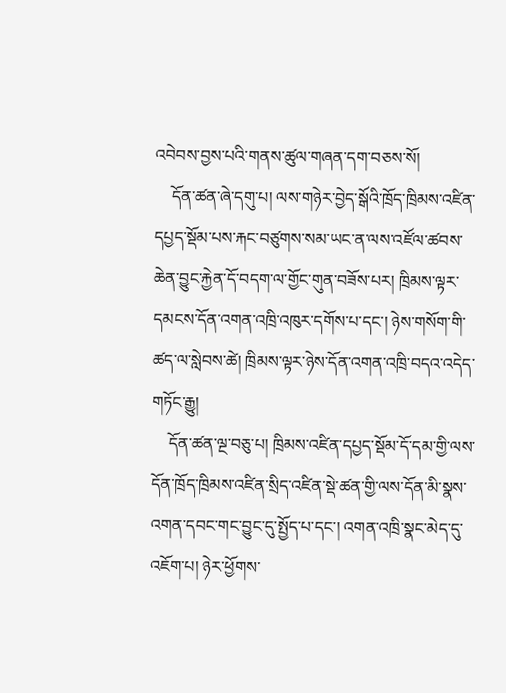འབེབས་བྱས་པའི་གནས་ཚུལ་གཞན་དག་བཅས་སོ།
    དོན་ཚན་ཞེ་དགུ་པ། ལས་གཉེར་བྱེད་སྒོའི་ཁྲོད་ཁྲིམས་འཛིན་དཔྱད་སྡོམ་པས་རྐང་བཙུགས་སམ་ཡང་ན་ལས་འཛོལ་ཚབས་ཆེན་བྱུང་རྐྱེན་དོ་བདག་ལ་གྱོང་གུན་བཟོས་པར། ཁྲིམས་ལྟར་དམངས་དོན་འགན་འཁྲི་འཁུར་དགོས་པ་དང་། ཉེས་གསོག་གི་ཚད་ལ་སླེབས་ཚེ། ཁྲིམས་ལྟར་ཉེས་དོན་འགན་འཁྲི་བདའ་འདེད་གཏོང་རྒྱུ།
    དོན་ཚན་ལྔ་བཅུ་པ། ཁྲིམས་འཛིན་དཔྱད་སྡོམ་དོ་དམ་གྱི་ལས་དོན་ཁྲོད་ཁྲིམས་འཛིན་སྲིད་འཛིན་སྡེ་ཚན་གྱི་ལས་དོན་མི་སྣས་འགན་དབང་གང་བྱུང་དུ་སྤྱོད་པ་དང་། འགན་འཁྲི་སྣང་མེད་དུ་འཇོག་པ། ཉེར་ཕྱོགས་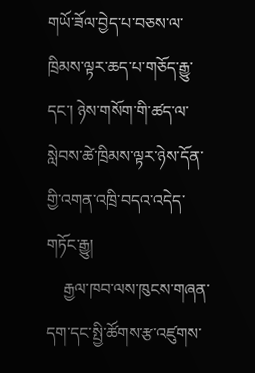གཡོ་ཟོལ་བྱེད་པ་བཅས་ལ་ཁྲིམས་ལྟར་ཆད་པ་གཅོད་རྒྱུ་དང་། ཉེས་གསོག་གི་ཚད་ལ་སླེབས་ཚེ་ཁྲིམས་ལྟར་ཉེས་དོན་གྱི་འགན་འཁྲི་བདའ་འདེད་གཏོང་རྒྱུ།
    རྒྱལ་ཁབ་ལས་ཁུངས་གཞན་དག་དང་སྤྱི་ཚོགས་རྩ་འཛུགས་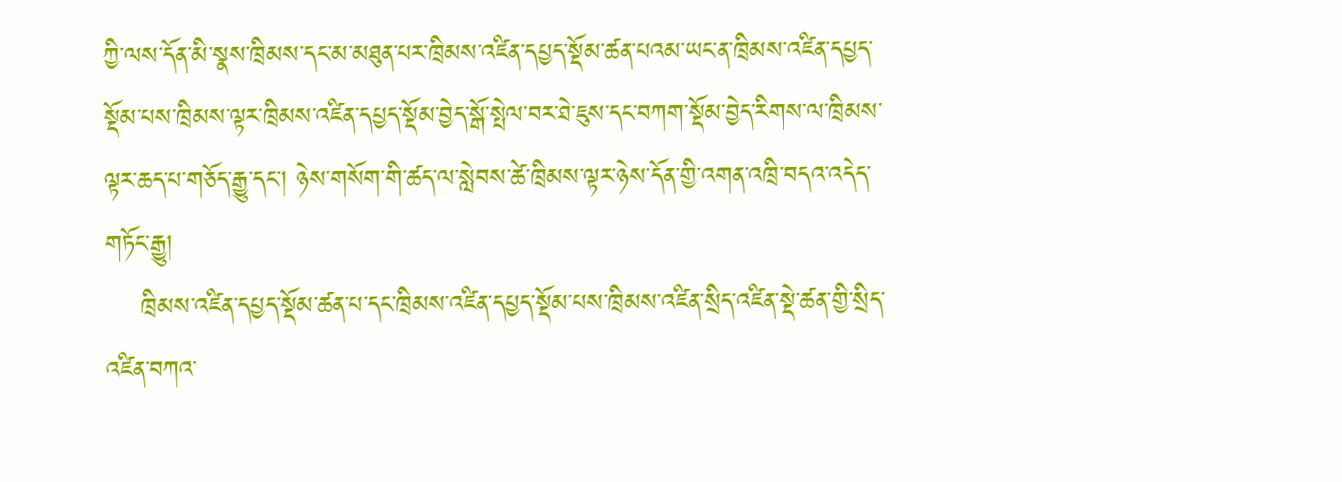ཀྱི་ལས་དོན་མི་སྣས་ཁྲིམས་དང་མ་མཐུན་པར་ཁྲིམས་འཛིན་དཔྱད་སྡོམ་ཚན་པའམ་ཡང་ན་ཁྲིམས་འཛིན་དཔྱད་སྡོམ་པས་ཁྲིམས་ལྟར་ཁྲིམས་འཛིན་དཔྱད་སྡོམ་བྱེད་སྒོ་སྤེལ་བར་ཐེ་ཇུས་དང་བཀག་སྡོམ་བྱེད་རིགས་ལ་ཁྲིམས་ལྟར་ཆད་པ་གཅོད་རྒྱུ་དང་། ཉེས་གསོག་གི་ཚད་ལ་སླེབས་ཚེ་ཁྲིམས་ལྟར་ཉེས་དོན་གྱི་འགན་འཁྲི་བདའ་འདེད་གཏོང་རྒྱུ།
    ཁྲིམས་འཛིན་དཔྱད་སྡོམ་ཚན་པ་དང་ཁྲིམས་འཛིན་དཔྱད་སྡོམ་པས་ཁྲིམས་འཛིན་སྲིད་འཛིན་སྡེ་ཚན་གྱི་སྲིད་འཛིན་བཀའ་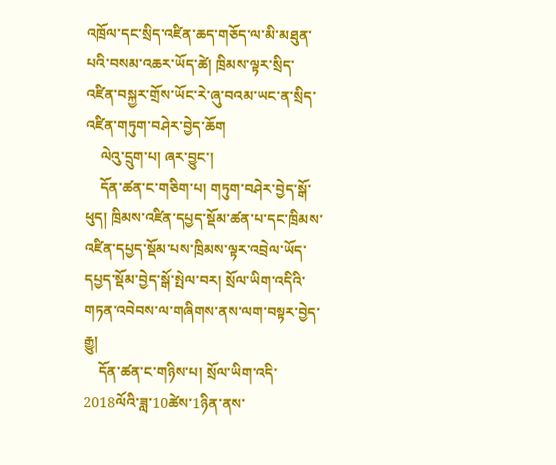འཁྲོལ་དང་སྲིད་འཛིན་ཆད་གཅོད་ལ་མི་མཐུན་པའི་བསམ་འཆར་ཡོད་ཚེ། ཁྲིམས་ལྟར་སྲིད་འཛིན་བསྐྱར་གྲོས་ཡོང་རེ་ཞུ་བའམ་ཡང་ན་སྲིད་འཛིན་གཏུག་བཤེར་བྱེད་ཆོག
    ལེའུ་དྲུག་པ། ཞར་བྱུང་།
    དོན་ཚན་ང་གཅིག་པ། གཏུག་བཤེར་བྱེད་སྒོ་ཕུད། ཁྲིམས་འཛིན་དཔྱད་སྡོམ་ཚན་པ་དང་ཁྲིམས་འཛིན་དཔྱད་སྡོམ་པས་ཁྲིམས་ལྟར་འབྲེལ་ཡོད་དཔྱད་སྡོམ་བྱེད་སྒོ་སྤེལ་བར། སྲོལ་ཡིག་འདིའི་གཏན་འབེབས་ལ་གཞིགས་ནས་ལག་བསྟར་བྱེད་རྒྱུ།
    དོན་ཚན་ང་གཉིས་པ། སྲོལ་ཡིག་འདི་2018ལོའི་ཟླ་10ཚེས་1ཉིན་ནས་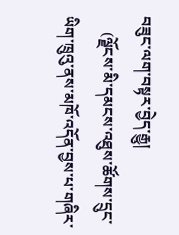བཟུང་ལག་བསྟར་བྱེད་རྒྱུ།
    (ལྗོངས་མི་དམངས་འཐུས་ཚོགས་དྲུང་ཡིག་ཁྲུའུ་ནས་མཁོ་འདོན་བྱས་པ་གཞིར་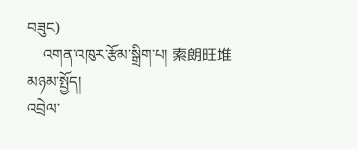བཟུང)
    འགན་འཁུར་རྩོམ་སྒྲིག་པ། 索朗旺堆
མཉམ་སྤྱོད།
འབྲེལ་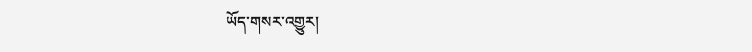ཡོད་གསར་འགྱུར།